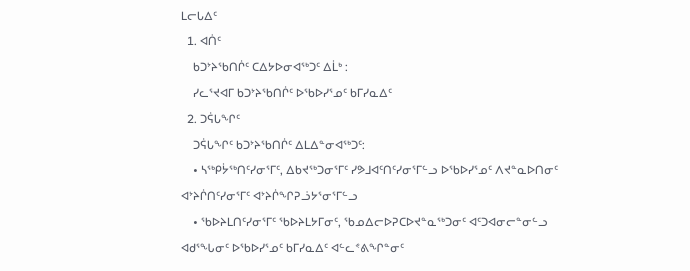ᒪᓕᒐᐃᑦ
  1. ᐊᑏᑦ
    ᑲᑐᔾᔨᖃᑎᒌᑦ ᑕᐃᔭᐅᓂᐊᖅᑐᑦ ᐃᒫᒃ :
    ᓯᓚᕐᔪᐊᒥ ᑲᑐᔾᔨᖃᑎᒌᑦ ᐅᖃᐅᓯᕐᓄᑦ ᑲᒥᓯᓇᐃᑦ
  2. ᑐᕌᒐᖏᑦ
    ᑐᕌᒐᖏᑦ ᑲᑐᔾᔨᖃᑎᒌᑦ ᐃᒪᐃᓐᓂᐊᖅᑐᑦ:
    • ᓴᖅᑭᔮᖅᑎᑦᓯᓂᕐᒥᑦ, ᐃᑲᔪᖅᑐᓂᕐᒥᑦ ᓯᕗᒧᐊᑦᑎᑦᓯᓂᕐᒥᓪᓗ ᐅᖃᐅᓯᕐᓄᑦ ᐱᔪᓐᓇᐅᑎᓂᑦ ᐊᔾᔨᒌᑎᑦᓯᓂᕐᒥᑦ ᐊᔾᔨᒌᖏᕈᓘᔭᕐᓂᕐᒥᓪᓗ
    • ᖃᐅᔨᒪᑎᑦᓯᓂᕐᒥᑦ ᖃᐅᔨᒪᔭᒥᓂᑦ, ᖃᓄᐃᓕᐅᕈᑕᐅᔪᓐᓇᖅᑐᓂᑦ ᐊᑦᑐᐊᓂᓕᓐᓂᓪᓗ ᐊᑯᕐᖓᓂᑦ ᐅᖃᐅᓯᕐᓄᑦ ᑲᒥᓯᓇᐃᑦ ᐊᓪᓚᕝᕕᖏᓐᓂᑦ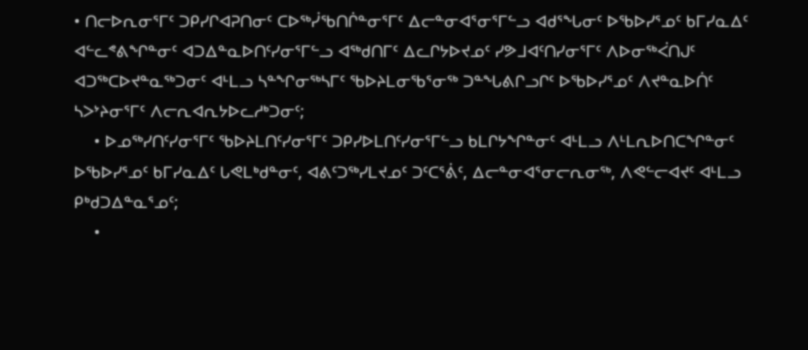• ᑎᓕᐅᕆᓂᕐᒥᑦ ᑐᑭᓯᒋᐊᕈᑎᓂᑦ ᑕᐅᖅᓰᖃᑎᒌᓐᓂᕐᒥᑦ ᐃᓕᓐᓂᐊᕐᓂᕐᒥᓪᓗ ᐊᑯᕐᖓᓂᑦ ᐅᖃᐅᓯᕐᓄᑦ ᑲᒥᓯᓇᐃᑦ ᐊᓪᓚᕝᕕᖏᓐᓂᑦ ᐊᑐᐃᓐᓇᐅᑎᑦᓯᓂᕐᒥᓪᓗ ᐊᖅᑯᑎᒥᑦ ᐃᓚᒋᔭᐅᔪᓄᑦ ᓯᕗᒧᐊᑦᑎᓯᓂᕐᒥᑦ ᐱᐅᓂᖅᐹᑎᒍᑦ ᐊᑐᖅᑕᐅᔪᓐᓇᖅᑐᓂᑦ ᐊᒻᒪᓗ ᓴᓐᖏᓂᖅᓴᒥᑦ ᖃᐅᔨᒪᓂᖃᕐᓂᖅ ᑐᓐᖓᕕᒋᓗᒋᑦ ᐅᖃᐅᓯᕐᓄᑦ ᐱᔪᓐᓇᐅᑏᑦ ᓴᐳᔾᔨᓂᕐᒥᑦ ᐱᓕᕆᐊᕆᔭᐅᓚᓱᒃᑐᓂᑦ;
    • ᐅᓄᖅᓯᑎᑦᓯᓂᕐᒥᑦ ᖃᐅᔨᒪᑎᑦᓯᓂᕐᒥᑦ ᑐᑭᓯᐅᒪᑎᑦᓯᓂᕐᒥᓪᓗ ᑲᒪᒋᔭᖏᓐᓂᑦ ᐊᒻᒪᓗ ᐱᒻᒪᕆᐅᑎᑕᖏᓐᓂᑦ ᐅᖃᐅᓯᕐᓄᑦ ᑲᒥᓯᓇᐃᑦ ᒐᕙᒪᒃᑯᓐᓂᑦ, ᐊᕕᑦᑐᖅᓯᒪᔪᓄᑦ ᑐᑦᑕᕐᕖᑦ, ᐃᓕᓐᓂᐊᕐᓂᓕᕆᓂᖅ, ᐱᕙᓪᓕᐊᔪᑦ ᐊᒻᒪᓗ ᑭᒃᑯᑐᐃᓐᓇᕐᓄᑦ;
    •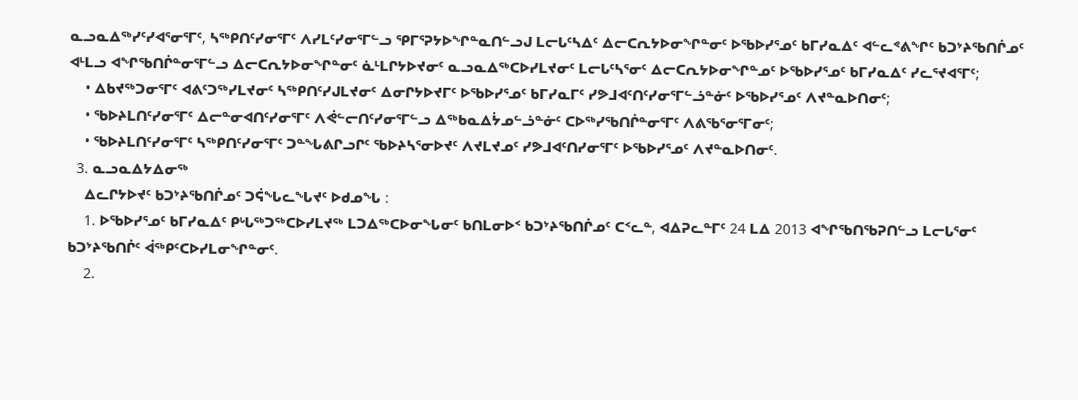ᓇᓗᓇᐃᖅᓯᑦᓯᐊᕐᓂᕐᒥᑦ, ᓴᖅᑭᑎᑦᓯᓂᕐᒥᑦ ᐱᓯᒪᑦᓯᓂᕐᒥᓪᓗ ᕿᒥᕐᕈᔭᐅᖏᓐᓇᑎᓪᓗᒍ ᒪᓕᒐᑦᓴᐃᑦ ᐃᓕᑕᕆᔭᐅᓂᖏᓐᓂᑦ ᐅᖃᐅᓯᕐᓄᑦ ᑲᒥᓯᓇᐃᑦ ᐊᓪᓚᕝᕕᖏᑦ ᑲᑐᔾᔨᖃᑎᒌᓄᑦ ᐊᒻᒪᓗ ᐊᖏᖃᑎᒌᓐᓂᕐᒥᓪᓗ ᐃᓕᑕᕆᔭᐅᓂᖏᓐᓂᑦ ᓈᒻᒪᒋᔭᐅᔪᓂᑦ ᓇᓗᓇᐃᖅᑕᐅᓯᒪᔪᓂᑦ ᒪᓕᒐᑦᓴᕐᓂᑦ ᐃᓕᑕᕆᔭᐅᓂᖏᓐᓄᑦ ᐅᖃᐅᓯᕐᓄᑦ ᑲᒥᓯᓇᐃᑦ ᓯᓚᕐᔪᐊᕐᒥᑦ;
    • ᐃᑲᔪᖅᑐᓂᕐᒥᑦ ᐊᕕᑦᑐᖅᓯᒪᔪᓂᑦ ᓴᖅᑭᑎᑦᓯᒍᒪᔪᓂᑦ ᐃᓂᒋᔭᐅᔪᒥᑦ ᐅᖃᐅᓯᕐᓄᑦ ᑲᒥᓯᓇᒥᑦ ᓯᕗᒧᐊᑦᑎᑦᓯᓂᕐᒥᓪᓘᓐᓃᑦ ᐅᖃᐅᓯᕐᓄᑦ ᐱᔪᓐᓇᐅᑎᓂᑦ;
    • ᖃᐅᔨᒪᑎᑦᓯᓂᕐᒥᑦ ᐃᓕᓐᓂᐊᑎᑦᓯᓂᕐᒥᑦ ᐱᕚᓪᓕᑎᑦᓯᓂᕐᒥᓪᓗ ᐃᖅᑲᓇᐃᔮᓄᓪᓘᓐᓃᑦ ᑕᐅᖅᓯᖃᑎᒌᓐᓂᕐᒥᑦ ᐱᕕᖃᕐᓂᕐᒥᓂᑦ;
    • ᖃᐅᔨᒪᑎᑦᓯᓂᕐᒥᑦ ᓴᖅᑭᑎᑦᓯᓂᕐᒥᑦ ᑐᓐᖓᕕᒋᓗᒋᑦ ᖃᐅᔨᓴᕐᓂᐅᔪᑦ ᐱᔪᒪᔪᓄᑦ ᓯᕗᒧᐊᑦᑎᓯᓂᕐᒥᑦ ᐅᖃᐅᓯᕐᓄᑦ ᐱᔪᓐᓇᐅᑎᓂᑦ.
  3. ᓇᓗᓇᐃᔭᐃᓂᖅ
    ᐃᓚᒋᔭᐅᔪᑦ ᑲᑐᔾᔨᖃᑎᒌᓄᑦ ᑐᕌᖓᓚᖓᔪᑦ ᐅᑯᓄᖓ :
    1. ᐅᖃᐅᓯᕐᓄᑦ ᑲᒥᓯᓇᐃᑦ ᑭᒡᒐᖅᑐᖅᑕᐅᓯᒪᔪᖅ ᒪᑐᐃᖅᑕᐅᓂᖓᓂᑦ ᑲᑎᒪᓂᐅᑉ ᑲᑐᔾᔨᖃᑎᒌᓄᑦ ᑕᑉᓚᓐ, ᐊᐃᕈᓚᓐᒥᑦ 24 ᒪᐃ 2013 ᐊᖏᖃᑎᖃᕈᑎᓪᓗ ᒪᓕᒐᕐᓂᑦ ᑲᑐᔾᔨᖃᑎᒌᑦ ᐋᖅᑭᑦᑕᐅᓯᒪᓂᖏᓐᓂᑦ.
    2.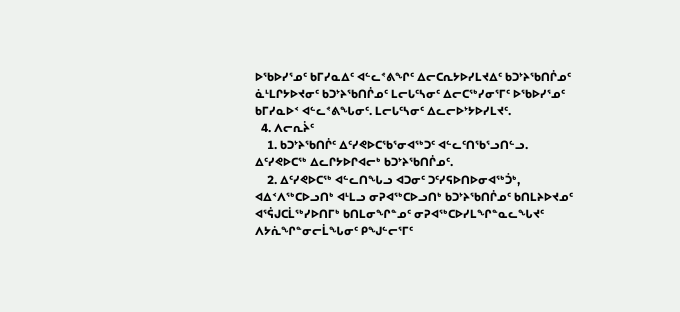ᐅᖃᐅᓯᕐᓄᑦ ᑲᒥᓯᓇᐃᑦ ᐊᓪᓚᕝᕕᖏᑦ ᐃᓕᑕᕆᔭᐅᓯᒪᔪᐃᑦ ᑲᑐᔾᔨᖃᑎᒌᓄᑦ ᓈᒻᒪᒋᔭᐅᔪᓂᑦ ᑲᑐᔾᔨᖃᑎᒌᓄᑦ ᒪᓕᒐᑦᓴᓂᑦ ᐃᓕᑕᖅᓯᓂᕐᒥᑦ ᐅᖃᐅᓯᕐᓄᑦ ᑲᒥᓯᓇᐅᑉ ᐊᓪᓚᕝᕕᖓᓂᑦ. ᒪᓕᒐᑦᓴᓂᑦ ᐃᓚᓕᐅᔾᔭᐅᓯᒪᔪᑦ.
  4. ᐱᓕᕆᔩᑦ
    1. ᑲᑐᔾᔨᖃᑎᒌᑦ ᐃᑦᓯᕙᐅᑕᖃᕐᓂᐊᖅᑐᑦ ᐊᓪᓚᑦᑎᖃᕐᓗᑎᓪᓗ. ᐃᑦᓯᕙᐅᑕᖅ ᐃᓚᒋᔭᐅᒋᐊᓕᒃ ᑲᑐᔾᔨᖃᑎᒌᓄᑦ.
    2. ᐃᑦᓯᕙᐅᑕᖅ ᐊᓪᓚᑎᖓᓗ ᐊᑐᓂᑦ ᑐᑦᓯᕋᐅᑎᐅᓂᐊᖅᑑᒃ, ᐊᐃᑉᐱᖅᑕᐅᓗᑎᒃ ᐊᒻᒪᓗ ᓂᕈᐊᖅᑕᐅᓗᑎᒃ ᑲᑐᔾᔨᖃᑎᒌᓄᑦ ᑲᑎᒪᔨᐅᔪᓄᑦ ᐊᕐᕌᒍᑕᒫᖅᓯᐅᑎᒥᒃ ᑲᑎᒪᓂᖏᓐᓄᑦ ᓂᕈᐊᖅᑕᐅᓯᒪᖏᓐᓇᓚᖓᔪᑦ ᐱᔭᕇᖏᓐᓂᓕᒫᖓᓂᑦ ᑭᖑᓪᓕᕐᒥᑦ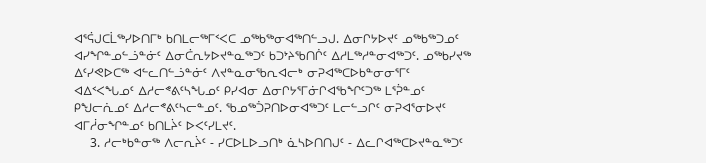ᐊᕐᕌᒍᑕᒫᖅᓯᐅᑎᒥᒃ ᑲᑎᒪᓕᖅᒥᑉᐸᑕ ᓄᖅᑲᖅᓂᐊᖅᑎᓪᓗᒍ. ᐃᓂᒋᔭᐅᔪᑦ ᓄᖅᑲᖅᑐᓄᑦ ᐊᓯᖏᓐᓄᓪᓘᓐᓃᑦ ᐃᓂᑖᕆᔭᐅᔪᓐᓇᖅᑐᑦ ᑲᑐᔾᔨᖃᑎᒌᑦ ᐃᓱᒪᖅᓱᓐᓂᐊᖅᑐᑦ. ᓄᖅᑲᓯᔪᖅ ᐃᑦᓯᕙᐅᑕᖅ ᐊᓪᓚᑎᓪᓘᓐᓃᑦ ᐱᔪᓐᓇᓂᖃᕆᐊᓕᒃ ᓂᕈᐊᖅᑕᐅᑲᓐᓂᓂᕐᒥᑦ ᐊᐃᑉᐸᖓᓄᑦ ᐃᓱᓕᕝᕕᑦᓴᖓᓄᑦ ᑭᓯᐊᓂ ᐃᓂᒋᔭᕐᒥᓃᒋᐊᖃᖏᑦᑐᖅ ᒪᕐᕉᓐᓄᑦ ᑭᖑᓕᕇᓄᑦ ᐃᓱᓕᕝᕕᑦᓴᓕᓐᓄᑦ. ᖃᓄᖅᑑᕈᑎᐅᓂᐊᖅᑐᑦ ᒪᓕᓪᓗᒋᑦ ᓂᕈᐊᕐᓂᐅᔪᑦ ᐊᒥᓲᓂᖏᓐᓄᑦ ᑲᑎᒪᔩᑦ ᐅᐸᑦᓯᒪᔪᑦ.
    3. ᓱᓕᒃᑲᓐᓂᖅ ᐱᓕᕆᔩᑦ - ᓯᑕᐅᒪᐅᓗᑎᒃ ᓈᓴᐅᑎᑎᒍᑦ - ᐃᓚᒋᐊᖅᑕᐅᔪᓐᓇᖅᑐᑦ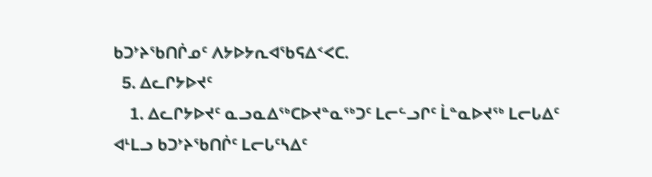ᑲᑐᔾᔨᖃᑎᒌᓄᑦ ᐱᔭᐅᔭᕆᐊᖃᕋᐃᑉᐸᑕ.
  5. ᐃᓚᒋᔭᐅᔪᑦ
    1. ᐃᓚᒋᔭᐅᔪᑦ ᓇᓗᓇᐃᖅᑕᐅᔪᓐᓇᖅᑐᑦ ᒪᓕᓪᓗᒋᑦ ᒫᓐᓇᐅᔪᖅ ᒪᓕᒐᐃᑦ ᐊᒻᒪᓗ ᑲᑐᔾᔨᖃᑎᒌᑦ ᒪᓕᒐᑦᓴᐃᑦ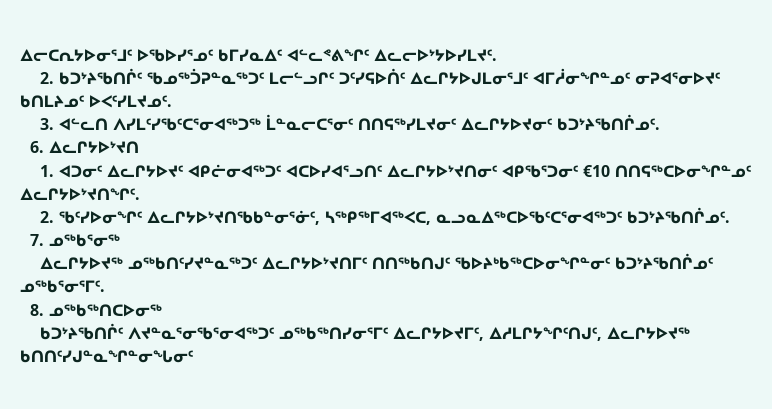ᐃᓕᑕᕆᔭᐅᓂᕐᒧᑦ ᐅᖃᐅᓯᕐᓄᑦ ᑲᒥᓯᓇᐃᑦ ᐊᓪᓚᕝᕕᖏᑦ ᐃᓚᓕᐅᔾᔭᐅᓯᒪᔪᑦ.
    2. ᑲᑐᔾᔨᖃᑎᒌᑦ ᖃᓄᖅᑑᕈᓐᓇᖅᑐᑦ ᒪᓕᓪᓗᒋᑦ ᑐᑦᓯᕋᐅᑏᑦ ᐃᓚᒋᔭᐅᒍᒪᓂᕐᒧᑦ ᐊᒥᓲᓂᖏᓐᓄᑦ ᓂᕈᐊᕐᓂᐅᔪᑦ ᑲᑎᒪᔨᓄᑦ ᐅᐸᑦᓯᒪᔪᓄᑦ.
    3. ᐊᓪᓚᑎ ᐱᓯᒪᑦᓯᖃᑦᑕᕐᓂᐊᖅᑐᖅ ᒫᓐᓇᓕᑕᕐᓂᑦ ᑎᑎᕋᖅᓯᒪᔪᓂᑦ ᐃᓚᒋᔭᐅᔪᓂᑦ ᑲᑐᔾᔨᖃᑎᒌᓄᑦ.
  6. ᐃᓚᒋᔭᐅᔾᔪᑎ
    1. ᐊᑐᓂᑦ ᐃᓚᒋᔭᐅᔪᑦ ᐊᑭᓖᓂᐊᖅᑐᑦ ᐊᑕᐅᓯᐊᕐᓗᑎᑦ ᐃᓚᒋᔭᐅᔾᔪᑎᓂᑦ ᐊᑭᖃᕐᑐᓂᑦ €10 ᑎᑎᕋᖅᑕᐅᓂᖏᓐᓄᑦ ᐃᓚᒋᔭᐅᔾᔪᑎᖏᑦ.
    2. ᖃᑦᓯᐅᓂᖏᑦ ᐃᓚᒋᔭᐅᔾᔪᑎᖃᑲᓐᓂᕐᓃᑦ, ᓴᖅᑭᖅᒥᐊᖅᐸᑕ, ᓇᓗᓇᐃᖅᑕᐅᖃᑦᑕᕐᓂᐊᖅᑐᑦ ᑲᑐᔾᔨᖃᑎᒌᓄᑦ.
  7. ᓄᖅᑲᕐᓂᖅ
    ᐃᓚᒋᔭᐅᔪᖅ ᓄᖅᑲᑎᑦᓯᔪᓐᓇᖅᑐᑦ ᐃᓚᒋᔭᐅᔾᔪᑎᒥᑦ ᑎᑎᖅᑲᑎᒍᑦ ᖃᐅᔨᒃᑲᖅᑕᐅᓂᖏᓐᓂᑦ ᑲᑐᔾᔨᖃᑎᒌᓄᑦ ᓄᖅᑲᕐᓂᕐᒥᑦ.
  8. ᓄᖅᑲᖅᑎᑕᐅᓂᖅ
    ᑲᑐᔾᔨᖃᑎᒌᑦ ᐱᔪᓐᓇᕐᓂᖃᕐᓂᐊᖅᑐᑦ ᓄᖅᑲᖅᑎᓯᓂᕐᒥᑦ ᐃᓚᒋᔭᐅᔪᒥᑦ, ᐃᓱᒪᒋᔭᖏᑦᑎᒍᑦ, ᐃᓚᒋᔭᐅᔪᖅ ᑲᑎᑎᑦᓯᒍᓐᓇᖏᓐᓂᖓᓂᑦ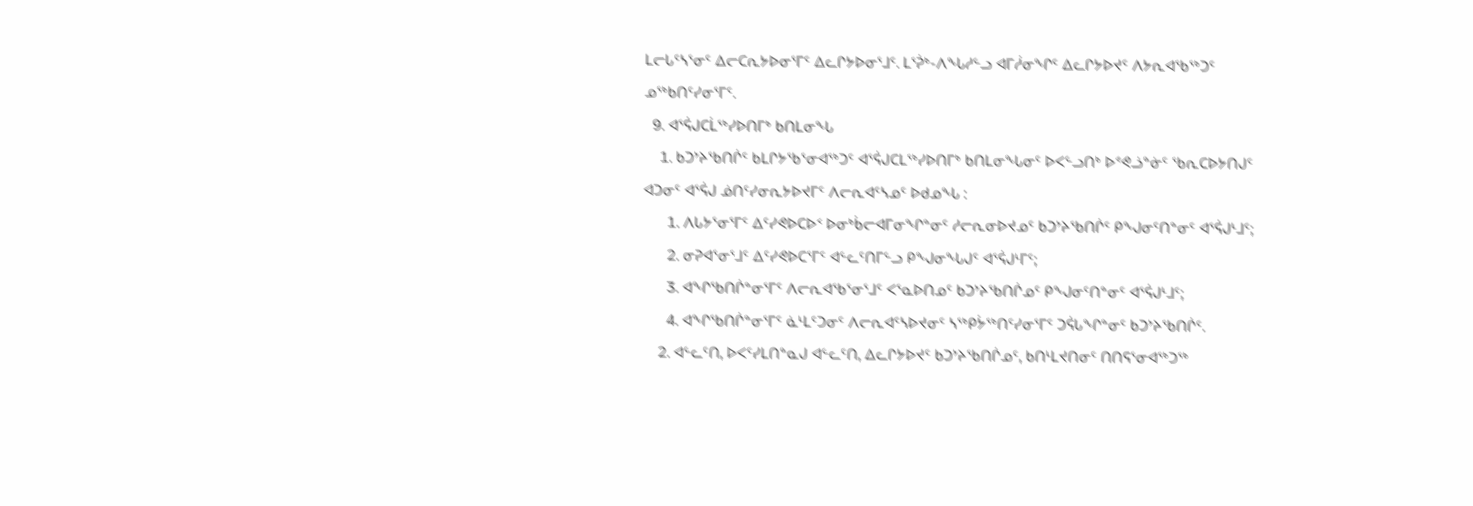ᒪᓕᒐᑦᓴᕐᓂᑦ ᐃᓕᑕᕆᔭᐅᓂᕐᒥᑦ ᐃᓚᒋᔭᐅᓂᕐᒧᑦ. ᒪᕐᕉᒃ-ᐱᖓᓱᓪᓗ ᐊᒥᓲᓂᖏᑦ ᐃᓚᒋᔭᐅᔪᑦ ᐱᔭᕆᐊᖃᖅᑐᑦ ᓄᖅᑲᑎᑦᓯᓂᕐᒥᑦ.
  9. ᐊᕐᕌᒍᑕᒫᖅᓯᐅᑎᒥᒃ ᑲᑎᒪᓂᖓ
    1. ᑲᑐᔾᔨᖃᑎᒌᑦ ᑲᒪᒋᔭᖃᕐᓂᐊᖅᑐᑦ ᐊᕐᕌᒍᑕᒪᖅᓯᐅᑎᒥᒃ ᑲᑎᒪᓂᖓᓂᑦ ᐅᐸᓪᓗᑎᒃ ᐅᕝᕙᓘᓐᓃᑦ ᖃᕆᑕᐅᔭᑎᒍᑦ ᐊᑐᓂᑦ ᐊᕐᕌᒍ ᓅᑎᑦᓯᓂᕆᔭᐅᔪᒥᑦ ᐱᓕᕆᐊᑦᓴᓄᑦ ᐅᑯᓄᖓ :
      1. ᐱᒐᔭᕐᓂᕐᒥᑦ ᐃᑦᓯᕙᐅᑕᐅᑉ ᐅᓂᒃᑳᓕᐊᒥᓂᖏᓐᓂᑦ ᓱᓕᕆᓂᐅᔪᓄᑦ ᑲᑐᔾᔨᖃᑎᒌᑦ ᑭᖑᓂᑦᑎᓐᓂᑦ ᐊᕐᕌᒍᒻᒧᑦ;
      2. ᓂᕈᐊᕐᓂᕐᒧᑦ ᐃᑦᓯᕙᐅᑕᕐᒥᑦ ᐊᓪᓚᑦᑎᒥᓪᓗ ᑭᖑᓂᖓᒍᑦ ᐊᕐᕌᒍᒻᒥᑦ;
      3. ᐊᖏᖃᑎᒌᓐᓂᕐᒥᑦ ᐱᓕᕆᐊᖃᕐᓂᕐᒧᑦ ᐸᕐᓇᐅᑎᓄᑦ ᑲᑐᔾᔨᖃᑎᒌᓄᑦ ᑭᖑᓂᑦᑎᓐᓂᑦ ᐊᕐᕌᒍᒻᒧᑦ;
      4. ᐊᖏᖃᑎᒌᓐᓂᕐᒥᑦ ᓈᒻᒪᑦᑐᓂᑦ ᐱᓕᕆᐊᑦᓴᐅᔪᓂᑦ ᓴᖅᑭᔮᖅᑎᑦᓯᓂᕐᒥᑦ ᑐᕌᒐᖏᓐᓂᑦ ᑲᑐᔾᔨᖃᑎᒌᑦ.
    2. ᐊᓪᓚᑦᑎ, ᐅᐸᑦᓯᒪᑎᓐᓇᒍ ᐊᓪᓚᑦᑎ, ᐃᓚᒋᔭᐅᔪᑦ ᑲᑐᔾᔨᖃᑎᒌᓄᑦ, ᑲᑎᒻᒪᔪᑎᓂᑦ ᑎᑎᕋᕐᓂᐊᖅᑐᖅ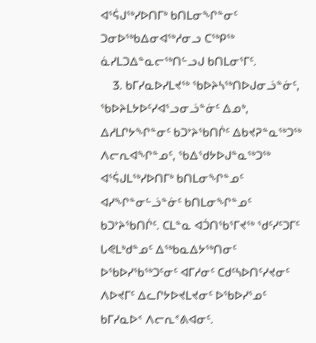ᐊᕐᕌᒍᖅᓯᐅᑎᒥᒃ ᑲᑎᒪᓂᖏᓐᓂᑦ ᑐᓂᐅᖅᑲᐃᓂᐊᖅᓱᓂᓗ ᑕᖅᑭᖅ ᓈᓯᒪᑐᐃᓐᓇᓕᖅᑎᓪᓗᒍ ᑲᑎᒪᓂᕐᒥᑦ.
    3. ᑲᒥᓯᓇᐅᓯᒪᔪᖅ ᖃᐅᔨᓴᖅᑎᐅᒍᓂᓘᓐᓃᑦ, ᖃᐅᔨᒪᔭᐅᑦᓯᐊᕐᓗᓂᓘᓐᓃᑦ ᐃᓄᒃ, ᐃᓱᒪᒋᔭᖏᓐᓂᑦ ᑲᑐᔾᔨᖃᑎᒌᑦ ᐃᑲᔪᕈᓐᓇᖅᑐᖅ ᐱᓕᕆᐊᖏᓐᓄᑦ, ᖃᐃᖁᔭᐅᒍᓐᓇᖅᑐᖅ ᐊᕐᕌᒍᒪᖅᓯᐅᑎᒥᒃ ᑲᑎᒪᓂᖏᓐᓄᑦ ᐊᓯᖏᓐᓂᓪᓘᓐᓃᑦ ᑲᑎᒪᓂᖏᓐᓄᑦ ᑲᑐᔾᔨᖃᑎᒌᑦ. ᑕᒪᓐᓇ ᐊᑑᑎᖃᕐᒥᔪᖅ ᖁᑦᓯᑦᑐᒥᑦ ᒐᕙᒪᒃᑯᓐᓄᑦ ᐃᖅᑲᓇᐃᔭᖅᑎᓂᑦ ᐅᖃᐅᓯᖃᖅᑐᑦᓂᑦ ᐊᒥᓱᓂᑦ ᑕᑯᑦᓴᐅᑎᑦᓯᔪᓂᑦ ᐱᐅᔪᒥᑦ ᐃᓚᒋᔭᐅᔪᒪᔪᓂᑦ ᐅᖃᐅᓯᕐᓄᑦ ᑲᒥᓯᓇᐅᑉ ᐱᓕᕆᕝᕕᐊᓂᑦ.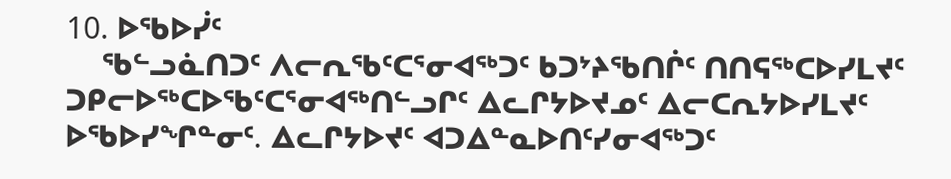10. ᐅᖃᐅᓰᑦ
    ᖃᓪᓗᓈᑎᑐᑦ ᐱᓕᕆᖃᑦᑕᕐᓂᐊᖅᑐᑦ ᑲᑐᔾᔨᖃᑎᒌᑦ ᑎᑎᕋᖅᑕᐅᓯᒪᔪᑦ ᑐᑭᓕᐅᖅᑕᐅᖃᑦᑕᕐᓂᐊᖅᑎᓪᓗᒋᑦ ᐃᓚᒋᔭᐅᔪᓄᑦ ᐃᓕᑕᕆᔭᐅᓯᒪᔪᑦ ᐅᖃᐅᓯᖏᓐᓂᑦ. ᐃᓚᒋᔭᐅᔪᑦ ᐊᑐᐃᓐᓇᐅᑎᑦᓯᓂᐊᖅᑐᑦ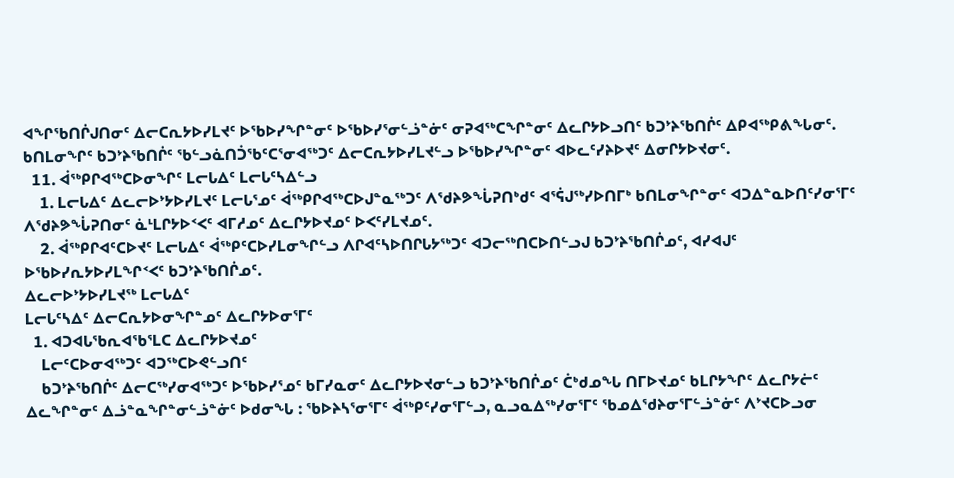ᐊᖏᖃᑎᒌᒍᑎᓂᑦ ᐃᓕᑕᕆᔭᐅᓯᒪᔪᑦ ᐅᖃᐅᓯᖏᓐᓂᑦ ᐅᖃᐅᓯᕐᓂᓪᓘᓐᓃᑦ ᓂᕈᐊᖅᑕᖏᓐᓂᑦ ᐃᓚᒋᔭᐅᓗᑎᑦ ᑲᑐᔾᔨᖃᑎᒌᑦ ᐃᑭᐊᖅᑭᕕᖓᓂᑦ. ᑲᑎᒪᓂᖏᑦ ᑲᑐᔾᔨᖃᑎᒌᑦ ᖃᓪᓗᓈᑎᑑᖃᑦᑕᕐᓂᐊᖅᑐᑦ ᐃᓕᑕᕆᔭᐅᓯᒪᔪᓪᓗ ᐅᖃᐅᓯᖏᓐᓂᑦ ᐊᐅᓚᑦᓯᔨᐅᔪᑦ ᐃᓂᒋᔭᐅᔪᓂᑦ.
  11. ᐋᖅᑭᒋᐊᖅᑕᐅᓂᖏᑦ ᒪᓕᒐᐃᑦ ᒪᓕᒐᑦᓴᐃᓪᓗ
    1. ᒪᓕᒐᐃᑦ ᐃᓚᓕᐅᔾᔭᐅᓯᒪᔪᑦ ᒪᓕᒐᕐᓄᑦ ᐋᖅᑭᒋᐊᖅᑕᐅᒍᓐᓇᖅᑐᑦ ᐱᖁᔨᕗᖔᕈᑎᒃᑯᑦ ᐊᕐᕌᒍᖅᓯᐅᑎᒥᒃ ᑲᑎᒪᓂᖏᓐᓂᑦ ᐊᑐᐃᓐᓇᐅᑎᑦᓯᓂᕐᒥᑦ ᐱᖁᔨᕗᖔᕈᑎᓂᑦ ᓈᒻᒪᒋᔭᐅᑉᐸᑦ ᐊᒥᓱᓄᑦ ᐃᓚᒋᔭᐅᔪᓄᑦ ᐅᐸᑦᓯᒪᔪᓄᑦ.
    2. ᐋᖅᑭᒋᐊᑦᑕᐅᔪᑦ ᒪᓕᒐᐃᑦ ᐋᖅᑭᑦᑕᐅᓯᒪᓂᖏᓪᓗ ᐱᒋᐊᑦᓴᐅᑎᒋᒐᔭᖅᑐᑦ ᐊᑐᓕᖅᑎᑕᐅᑎᓪᓗᒍ ᑲᑐᔾᔨᖃᑎᒌᓄᑦ, ᐊᓯᐊᒍᑦ ᐅᖃᐅᓯᕆᔭᐅᓯᒪᖏᑉᐸᑦ ᑲᑐᔾᔨᖃᑎᒌᓄᑦ.
ᐃᓚᓕᐅᔾᔭᐅᓯᒪᔪᖅ ᒪᓕᒐᐃᑦ
ᒪᓕᒐᑦᓴᐃᑦ ᐃᓕᑕᕆᔭᐅᓂᖏᓐᓄᑦ ᐃᓚᒋᔭᐅᓂᕐᒥᑦ
  1. ᐊᑐᐊᒐᖃᕆᐊᖃᕐᒪᑕ ᐃᓚᒋᔭᐅᔪᓄᑦ
    ᒪᓕᑦᑕᐅᓂᐊᖅᑐᑦ ᐊᑐᖅᑕᐅᕙᓪᓗᑎᑦ
    ᑲᑐᔾᔨᖃᑎᒌᑦ ᐃᓕᑕᖅᓯᓂᐊᖅᑐᑦ ᐅᖃᐅᓯᕐᓄᑦ ᑲᒥᓯᓇᓂᑦ ᐃᓚᒋᔭᐅᔪᓂᓪᓗ ᑲᑐᔾᔨᖃᑎᒌᓄᑦ ᑖᒃᑯᓄᖓ ᑎᒥᐅᔪᓄᑦ ᑲᒪᒋᔭᖏᑦ ᐃᓚᒋᔭᓖᑦ ᐃᓚᖏᓐᓂᑦ ᐃᓘᓐᓇᖏᓐᓂᓪᓘᓐᓃᑦ ᐅᑯᓂᖓ : ᖃᐅᔨᓴᕐᓂᕐᒥᑦ ᐋᖅᑭᑦᓯᓂᕐᒥᓪᓗ, ᓇᓗᓇᐃᖅᓯᓂᕐᒥᑦ ᖃᓄᐃᖁᔨᓂᕐᒥᓪᓘᓐᓃᑦ ᐱᔾᔪᑕᐅᓗᓂ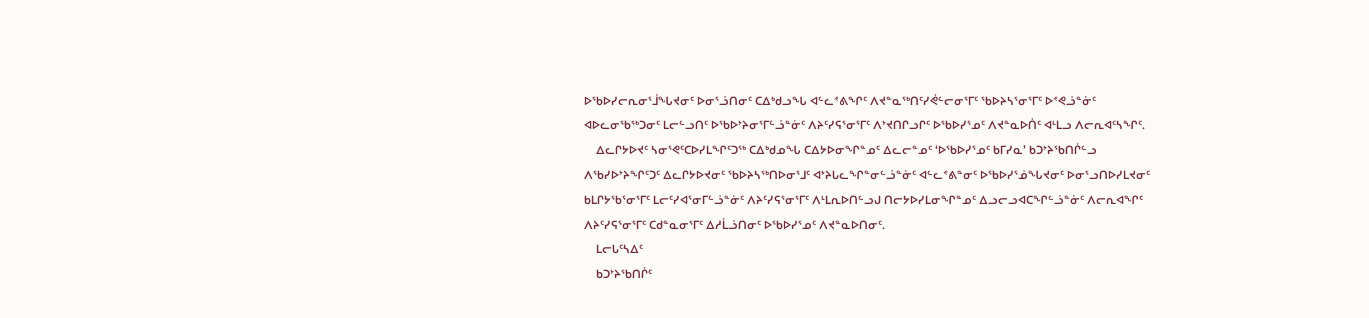ᐅᖃᐅᓯᓕᕆᓂᕐᒨᖓᔪᓂᑦ ᐅᓂᕐᓘᑎᓂᑦ ᑕᐃᒃᑯᓗᖓ ᐊᓪᓚᕝᕕᖏᑦ ᐱᔪᓐᓇᖅᑎᑦᓯᕚᓪᓕᓂᕐᒥᑦ ᖃᐅᔨᓴᕐᓂᕐᒥᑦ ᐅᕝᕙᓘᓐᓃᑦ ᐊᐅᓚᓂᖃᖅᑐᓂᑦ ᒪᓕᓪᓗᑎᑦ ᐅᖃᐅᔾᔨᓂᕐᒥᓪᓘᓐᓃᑦ ᐱᔨᑦᓯᕋᕐᓂᕐᒥᑦ ᐱᔾᔪᑎᒋᓗᒋᑦ ᐅᖃᐅᓯᕐᓄᑦ ᐱᔪᓐᓇᐅᑏᑦ ᐊᒻᒪᓗ ᐱᓕᕆᐊᑦᓴᖏᑦ.
    ᐃᓚᒋᔭᐅᔪᑦ ᓴᓂᕐᕙᑦᑕᐅᓯᒪᖏᑦᑐᖅ ᑕᐃᒃᑯᓄᖓ ᑕᐃᔭᐅᓂᖏᓐᓄᑦ ᐃᓚᓕᓐᓄᑦ ‘ᐅᖃᐅᓯᕐᓄᑦ ᑲᒥᓯᓇ’ ᑲᑐᔾᔨᖃᑎᒌᓪᓗ ᐱᖃᓯᐅᔾᔨᖏᑦᑐᑦ ᐃᓚᒋᔭᐅᔪᓂᑦ ᖃᐅᔨᓴᖅᑎᐅᓂᕐᒧᑦ ᐊᔾᔨᒐᓚᖏᓐᓂᓪᓘᓐᓃᑦ ᐊᓪᓚᕝᕕᓐᓂᑦ ᐅᖃᐅᓯᕐᓅᖓᔪᓂᑦ ᐅᓂᕐᓗᑎᐅᓯᒪᔪᓂᑦ ᑲᒪᒋᔭᖃᕐᓂᕐᒥᑦ ᒪᓕᑦᓯᐊᕐᓂᒥᓪᓘᓐᓃᑦ ᐱᔨᑦᓯᕋᕐᓂᕐᒥᑦ ᐱᒻᒪᕆᐅᑎᓪᓗᒍ ᑎᓕᔭᐅᓯᒪᓂᖏᓐᓄᑦ ᐃᓗᓕᓗᐊᑕᖏᓪᓘᓐᓃᑦ ᐱᓕᕆᐊᖏᑦ ᐱᔨᑦᓯᕋᕐᓂᕐᒥᑦ ᑕᑯᓐᓇᓂᕐᒥᑦ ᐃᓱᒫᓘᑎᓂᑦ ᐅᖃᐅᓯᕐᓄᑦ ᐱᔪᓐᓇᐅᑎᓂᑦ.
    ᒪᓕᒐᑦᓴᐃᑦ
    ᑲᑐᔾᔨᖃᑎᒌᑦ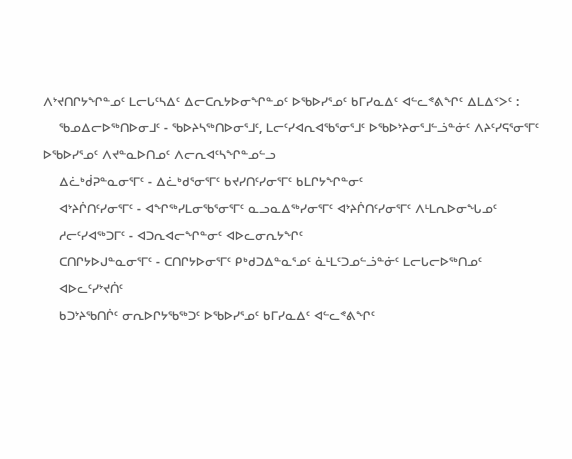ᐱᔾᔪᑎᒋᔭᖏᓐᓄᑦ ᒪᓕᒐᑦᓴᐃᑦ ᐃᓕᑕᕆᔭᐅᓂᖏᓐᓄᑦ ᐅᖃᐅᓯᕐᓄᑦ ᑲᒥᓯᓇᐃᑦ ᐊᓪᓚᕝᕕᖏᑦ ᐃᒪᐃᑉᐳᑦ :
    ᖃᓄᐃᓕᐅᖅᑎᐅᓂᒧᑦ - ᖃᐅᔨᓴᖅᑎᐅᓂᕐᒧᑦ, ᒪᓕᑦᓯᐊᕆᐊᖃᕐᓂᕐᒧᑦ ᐅᖃᐅᔾᔨᓂᕐᒧᓪᓘᓐᓃᑦ ᐱᔨᑦᓯᕋᕐᓂᕐᒥᑦ ᐅᖃᐅᓯᕐᓄᑦ ᐱᔪᓐᓇᐅᑎᓄᑦ ᐱᓕᕆᐊᑦᓴᖏᓐᓄᓪᓗ
    ᐃᓛᒃᑰᕈᓐᓇᓂᕐᒥᑦ - ᐃᓛᒃᑯᕐᓂᕐᒥᑦ ᑲᔪᓯᑎᑦᓯᓂᕐᒥᑦ ᑲᒪᒋᔭᖏᓐᓂᑦ
    ᐊᔾᔨᒌᑎᑦᓯᓂᕐᒥᑦ - ᐊᖏᖅᓯᒪᓂᖃᕐᓂᕐᒥᑦ ᓇᓗᓇᐃᖅᓯᓂᕐᒥᑦ ᐊᔾᔨᒌᑎᑦᓯᓂᕐᒥᑦ ᐱᒻᒪᕆᐅᓂᖓᓄᑦ
    ᓱᓕᑦᓯᐊᖅᑐᒥᑦ - ᐊᑐᕆᐊᓕᖏᓐᓂᑦ ᐊᐅᓚᓂᕆᔭᖏᑦ
    ᑕᑎᒋᔭᐅᒍᓐᓇᓂᕐᒥᑦ - ᑕᑎᒋᔭᐅᓂᕐᒥᑦ ᑭᒃᑯᑐᐃᓐᓇᕐᓄᑦ ᓈᒻᒪᑦᑐᓄᓪᓘᓐᓃᑦ ᒪᓕᒐᓕᐅᖅᑎᓄᑦ
    ᐊᐅᓚᑦᓯᔾᔪᑏᑦ
    ᑲᑐᔾᔨᖃᑎᒌᑦ ᓂᕆᐅᒋᔭᖃᖅᑐᑦ ᐅᖃᐅᓯᕐᓄᑦ ᑲᒥᓯᓇᐃᑦ ᐊᓪᓚᕝᕕᖏᑦ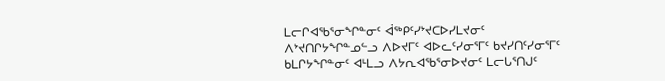ᒪᓕᒋᐊᖃᕐᓂᖏᓐᓂᑦ ᐋᖅᑭᑦᓯᔾᔪᑕᐅᓯᒪᔪᓂᑦ ᐱᔾᔪᑎᒋᔭᖏᓐᓄᓪᓗ ᐱᐅᔪᒥᑦ ᐊᐅᓚᑦᓯᓂᕐᒥᑦ ᑲᔪᓯᑎᑦᓯᓂᕐᒥᑦ ᑲᒪᒋᔭᖏᓐᓂᑦ ᐊᒻᒪᓗ ᐱᔭᕆᐊᖃᕐᓂᐅᔪᓂᑦ ᒪᓕᒐᕐᑎᒍᑦ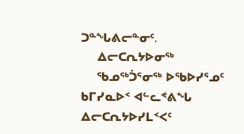ᑐᓐᖓᕕᓕᓐᓂᑦ.
    ᐃᓕᑕᕆᔭᐅᓂᖅ
    ᖃᓄᖅᑑᕐᓂᖅ ᐅᖃᐅᓯᕐᓄᑦ ᑲᒥᓯᓇᐅᑉ ᐊᓪᓚᕝᕕᖓ ᐃᓕᑕᕆᔭᐅᓯᒪᑉᐸᑦ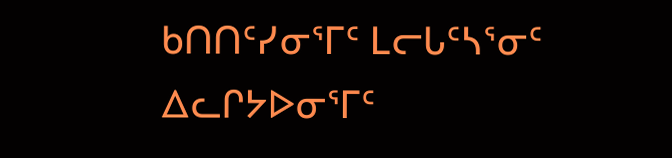ᑲᑎᑎᑦᓯᓂᕐᒥᑦ ᒪᓕᒐᑦᓴᕐᓂᑦ ᐃᓚᒋᔭᐅᓂᕐᒥᑦ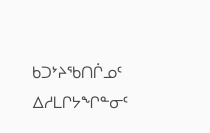ᑲᑐᔾᔨᖃᑎᒌᓄᑦ ᐃᓱᒪᒋᔭᖏᓐᓂᑦ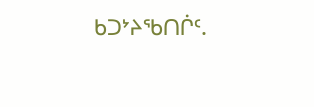ᑲᑐᔾᔨᖃᑎᒌᑦ.